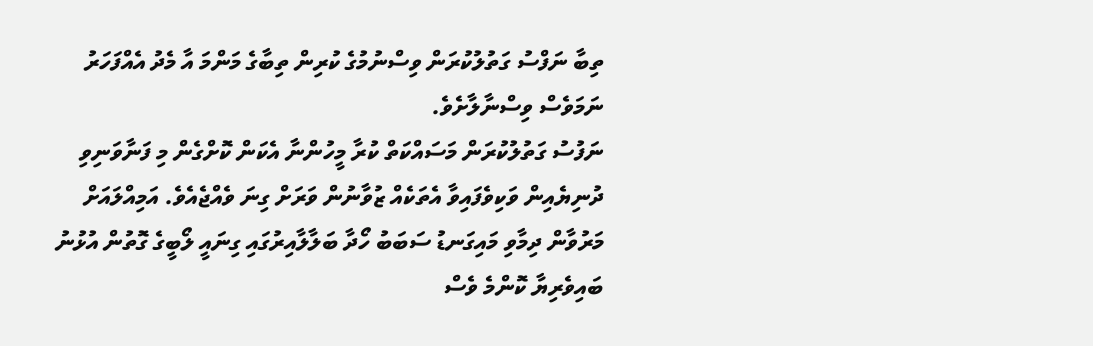ތިބާ ނަފްސު ގަތުލުކުރަން ވިސްނުމުގެ ކުރިން ތިބާގެ މަންމަ އާ މެދު އެއްފަހަރު ނަމަވެސް ވިސްނާލާށެވެ.
ނަފުސު ގަތުލުކުރަން މަސައްކަތް ކުރާ މީހުންނާ އެކަން ކޮށްގެން މި ފަނާވަނިވި ދުނިޔެއިން ވަކިވެފައިވާ އެތަކެއް ޒުވާނުން ވަރަށް ގިނަ ވެއްޖެއެވެ. އަމިއްލައަށް މަރުވާން ދިމާވި މައިގަނޑު ސަބަބު ހޯދާ ބަލާލާއިރުގައި ގިނައީ ލޯބީގެ ގޮތުން އުޅުނު ބައިވެރިޔާ ކޮންމެ ވެސް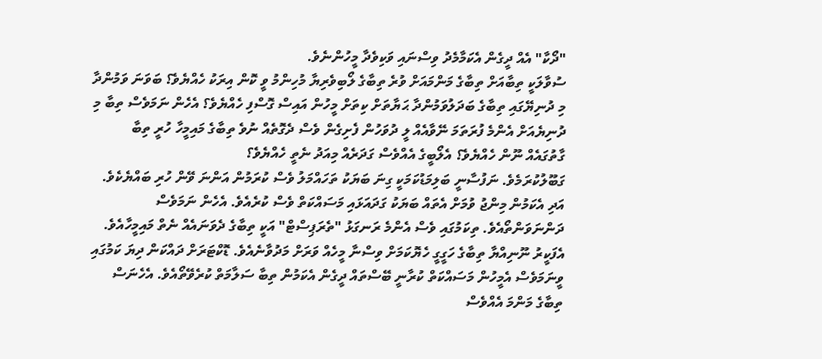"ދޯކާ" އެއް ދީގެން އެކަމާމެދު ވިސްނައި ވަކިވެދާ މީހުންނެވެ.
ސުވާލަކީ ތިބާއަށް ތިބާގެ މަންމައަށް ވުރެ ތިބާގެ ލޯބިވެރިޔާ މުހިންމު ވީ ކޮން އިރަކު ހެއްޔެވެ؟ ބަވަނަ ވަމުންދާ މި ދުނިޔޭގައި ތިބާގެ ބަދަލުވަމުންދާ ޙަޔާތަށް ކިތަށް މީހުން އައިސް ގޮސްފި ހެއްޔެވެ؟ އެހެން ނަމަވެސް ތިބާ މި ދުނިޔެއަށް އެންމެ ފުރަތަމަ ނޭވާއެއް ލީ ދުވަހުން ފެށިގެން ވެސް ދެގޮތެއް ނުވެ ތިބާގެ މައިމީހާ ހުރީ ތިބާ ގާތުގައެއް ނޫން ހެއްޔެވެ؟ އެލޯބީގެ އެއްވެސް ގަދަރެއް މިއަދު ނެތީ ހެއްޔެވެ؟
ގަބޫލުކުރަމެވެ. ނަފުސާނީ ބަލިމަޑުކަމަކީ ގިނަ ބަޔަކު ތަހައްމަލު ވެސް ކުރަމުން އަންނަ ވޭން ހުރި ބައްޔެކެވެ. އަދި އެކަމުން މިންޖު ވުމަށް އެތައް ބަޔަކު ގަދައަޅައި މަސައްކަތް ވެސް ކުރެއެވެ. އެހެން ނަމަވެސް ދަންނަވަންތޯއެވެ. ތިކަމުގައި ވެސް އެންމެ ރަނގަޅު "ތެރަޕިސްޓް" އަކީ ތިބާގެ ދެވަނައެއް ނެތް މައިމީހާއެވެ. އެފަކީރު ނޫނިއްޔާ ތިބާގެ ހަގީގީ ހެޔޮކަމަށް ވިސްނާ މީހެއް ވަރަށް މަދުވާނެއެވެ. ޑޮކްޓަރަށް ދައްކަން ދިޔަ ކަމުގައި ވީނަމަވެސް އެމީހުން މަސައްކަތް ކުރާނީ ބޭސްތައް ދީގެން އެކަމުން ތިބާ ސަލާމަތް ކުރެވޭތޯއެވެ. އެހެނަސް ތިބާގެ މަންމަ އެއްވެސް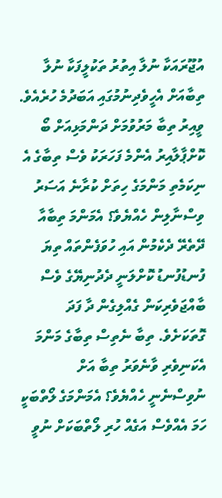އުޖޫރައަކާ ނުލާ އިތުރު ތަކުލީފަކާ ނުލާ ތިބާއަށް އެހީވެދިނުމުގައި އަބަދުމެ ހުރެއެވެ.
ވީއިރު ތިބާ މަރުވުމަށް ދަންމަޅިއަށް ބޯ ކޮށްޕާލާއިރު އެންމެ ފަހަރަކު ވެސް ތިބާގެ އެ ނިކަމެތި މަންމަގެ ހިތަށް ކުރާނެ އަސަރު ވިސްނާލިން ހެއްޔެވެ؟ އެމަންމަ ތިބާއާ ދޭތެރޭ ދެކެމުން އައި ހުވަފެންތައް ތިޔަ ފުނޑުފުނޑު ކޮށްލަނީ ދެދުނިޔޭގެ ވެސް ބާއްޖަވެރިކަން ގެއްލިގެން ދާ ފަދަ ގޮތަކަށެވެ. ތިބާ ނެތިސް ތިބާގެ މަންމަ އެކަނިވެރި ވާނެވަރު ތިބާ އަށް ނުވިސްނެނީ ހެއްޔެވެ؟ އެމަންމަގެ ލޯތްބަކީ ހަމަ އެއްވެސް އަގެއް ހުރި ލޯތްބަކަށް ނުވީ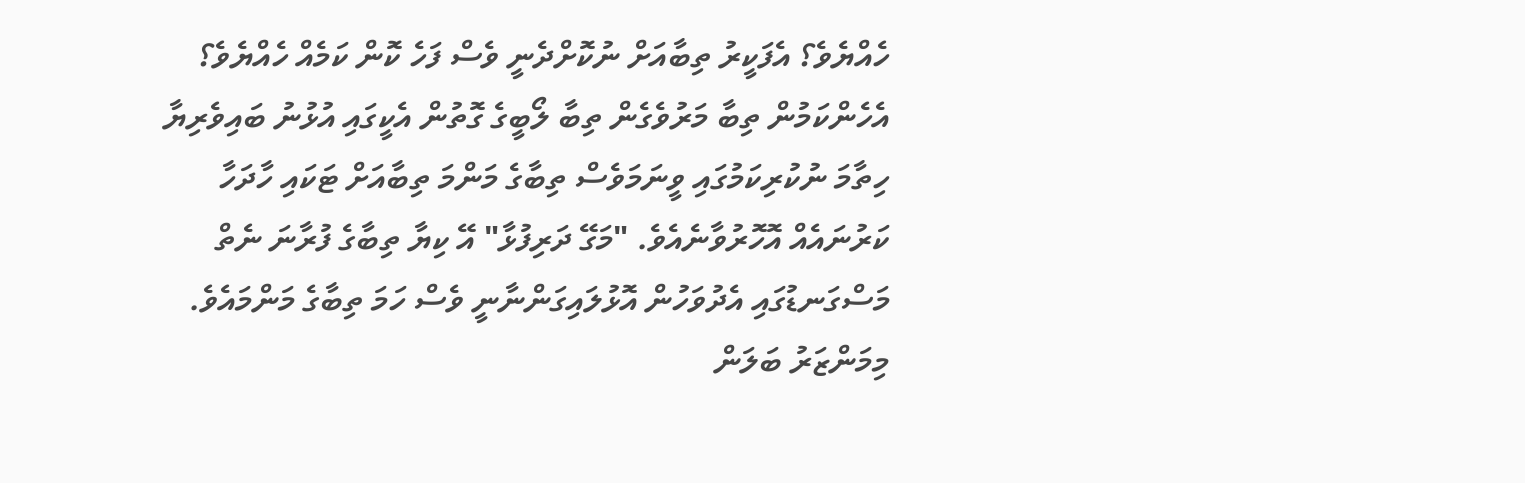ހެއްޔެވެ؟ އެފަކީރު ތިބާއަށް ނުކޮށްދެނީ ވެސް ފަހެ ކޮން ކަމެއް ހެއްޔެވެ؟
އެހެންކަމުން ތިބާ މަރުވެގެން ތިބާ ލޯބީގެ ގޮތުން އެކީގައި އުޅުނު ބައިވެރިޔާ ހިތާމަ ނުކުރިކަމުގައި ވީނަމަވެސް ތިބާގެ މަންމަ ތިބާއަށް ޓަކައި ހާދަހާ ކަރުނައެއް އޮހޮރުވާނެއެވެ. "މަގޭ ދަރިފުޅާ" އޭ ކިޔާ ތިބާގެ ފުރާނަ ނެތް މަސްގަނޑުގައި އެދުވަހުން އޮޅުލައިގަންނާނީ ވެސް ހަމަ ތިބާގެ މަންމައެވެ. މިމަންޒަރު ބަލަން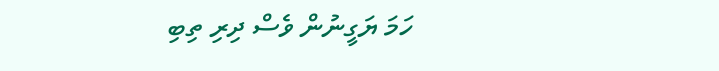ހަމަ ޔަގީނުން ވެސް ދިރި ތިބި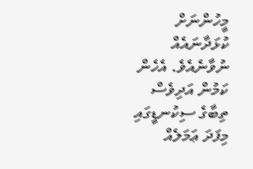މީހުންނަށް ކުޅަދާނައެއް ނުވާނެއެވެ. އެހެން ކަމުން އަދިވެސް ތިބާގެ ސިކުނޑީގައި މިފަދަ ޢަމަލެއް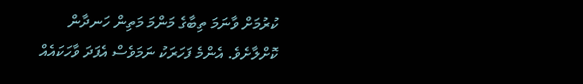ކުރުމަށް ވާނަމަ ތިބާގެ މަންމަ މަތިން ހަނދާން ކޮށްލާށެވެ. އެންމެ ފަހަރަކު ނަމަވެސް އެފަދަ ވާހަކައެއް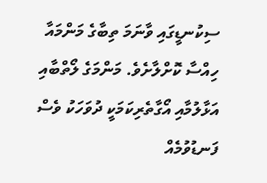ސިކުނޑީގައި ވާނަމަ ތިބާގެ މަންމައާ ހިއްސާ ކޮށްލާށެވެ. މަންމަގެ ލޯތްބާއި އަޅާލުމާއި އޯގާތެރިކަމަކީ ދުވަހަކު ވެސް ފަނޑުވުމެއް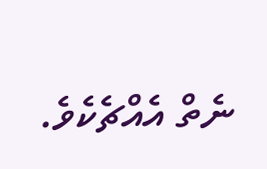ނެތް އެއްޗެކެވެ.